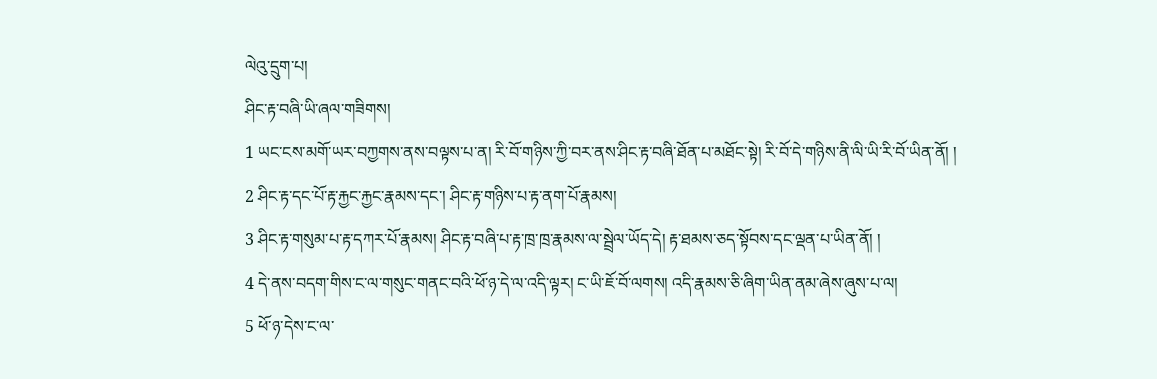ལེའུ་དྲུག་པ།
ཤིང་རྟ་བཞི་ཡི་ཞལ་གཟིགས།
1 ཡང་ངས་མགོ་ཡར་བཀྱགས་ནས་བལྟས་པ་ན། རི་བོ་གཉིས་ཀྱི་བར་ནས་ཤིང་རྟ་བཞི་ཐོན་པ་མཐོང་སྟེ། རི་བོ་དེ་གཉིས་ནི་ལི་ཡི་རི་བོ་ཡིན་ནོ། །
2 ཤིང་རྟ་དང་པོ་རྟ་རྐྱང་རྐྱང་རྣམས་དང་། ཤིང་རྟ་གཉིས་པ་རྟ་ནག་པོ་རྣམས།
3 ཤིང་རྟ་གསུམ་པ་རྟ་དཀར་པོ་རྣམས། ཤིང་རྟ་བཞི་པ་རྟ་ཁྲ་ཁྲ་རྣམས་ལ་སྦྲེལ་ཡོད་དེ། རྟ་ཐམས་ཅད་སྟོབས་དང་ལྡན་པ་ཡིན་ནོ། །
4 དེ་ནས་བདག་གིས་ང་ལ་གསུང་གནང་བའི་ཕོ་ཉ་དེ་ལ་འདི་ལྟར། ང་ཡི་ཇོ་བོ་ལགས། འདི་རྣམས་ཅི་ཞིག་ཡིན་ནམ་ཞེས་ཞུས་པ་ལ།
5 ཕོ་ཉ་དེས་ང་ལ་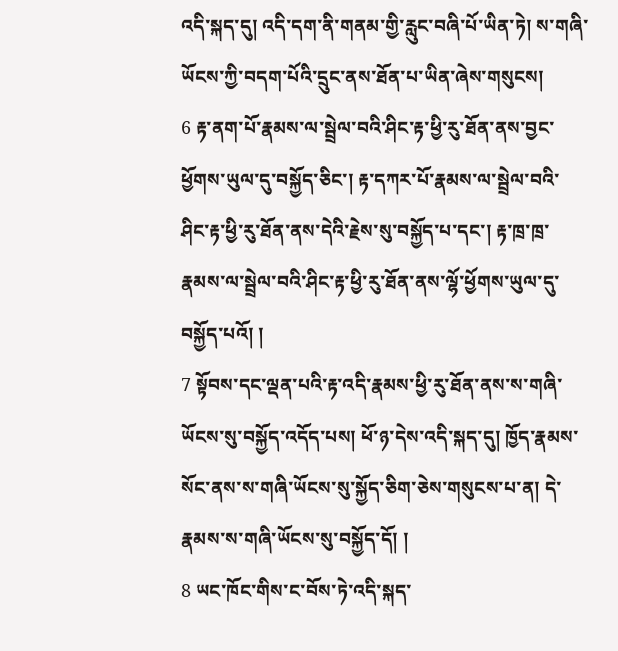འདི་སྐད་དུ། འདི་དག་ནི་གནམ་གྱི་རླུང་བཞི་པོ་ཡིན་ཏེ། ས་གཞི་ཡོངས་ཀྱི་བདག་པོའི་དྲུང་ནས་ཐོན་པ་ཡིན་ཞེས་གསུངས།
6 རྟ་ནག་པོ་རྣམས་ལ་སྦྲེལ་བའི་ཤིང་རྟ་ཕྱི་རུ་ཐོན་ནས་བྱང་ཕྱོགས་ཡུལ་དུ་བསྐྱོད་ཅིང་། རྟ་དཀར་པོ་རྣམས་ལ་སྦྲེལ་བའི་ཤིང་རྟ་ཕྱི་རུ་ཐོན་ནས་དེའི་རྗེས་སུ་བསྐྱོད་པ་དང་། རྟ་ཁྲ་ཁྲ་རྣམས་ལ་སྦྲེལ་བའི་ཤིང་རྟ་ཕྱི་རུ་ཐོན་ནས་ལྷོ་ཕྱོགས་ཡུལ་དུ་བསྐྱོད་པའོ། །
7 སྟོབས་དང་ལྡན་པའི་རྟ་འདི་རྣམས་ཕྱི་རུ་ཐོན་ནས་ས་གཞི་ཡོངས་སུ་བསྐྱོད་འདོད་པས། ཕོ་ཉ་དེས་འདི་སྐད་དུ། ཁྱོད་རྣམས་སོང་ནས་ས་གཞི་ཡོངས་སུ་སྐྱོད་ཅིག་ཅེས་གསུངས་པ་ན། དེ་རྣམས་ས་གཞི་ཡོངས་སུ་བསྐྱོད་དོ། །
8 ཡང་ཁོང་གིས་ང་བོས་ཏེ་འདི་སྐད་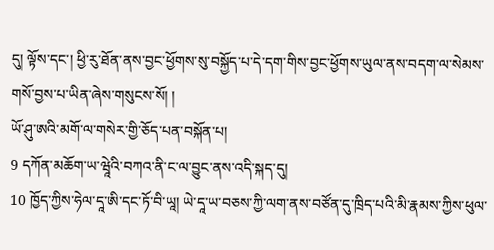དུ། ལྟོས་དང་། ཕྱི་རུ་ཐོན་ནས་བྱང་ཕྱོགས་སུ་བསྐྱོད་པ་དེ་དག་གིས་བྱང་ཕྱོགས་ཡུལ་ནས་བདག་ལ་སེམས་གསོ་བྱས་པ་ཡིན་ཞེས་གསུངས་སོ། །
ཡོ་ཤུ་ཨའི་མགོ་ལ་གསེར་གྱི་ཅོད་པན་བསྐོན་པ།
9 དཀོན་མཆོག་ཡ་ཝཱེའི་བཀའ་ནི་ང་ལ་བྱུང་ནས་འདི་སྐད་དུ།
10 ཁྱོད་ཀྱིས་ཧེལ་དཱ་ཨི་དང་ཏོ་བི་ཡཱ། ཡེ་དཱ་ཡ་བཅས་ཀྱི་ལག་ནས་བཙོན་དུ་ཁྲིད་པའི་མི་རྣམས་ཀྱིས་ཕུལ་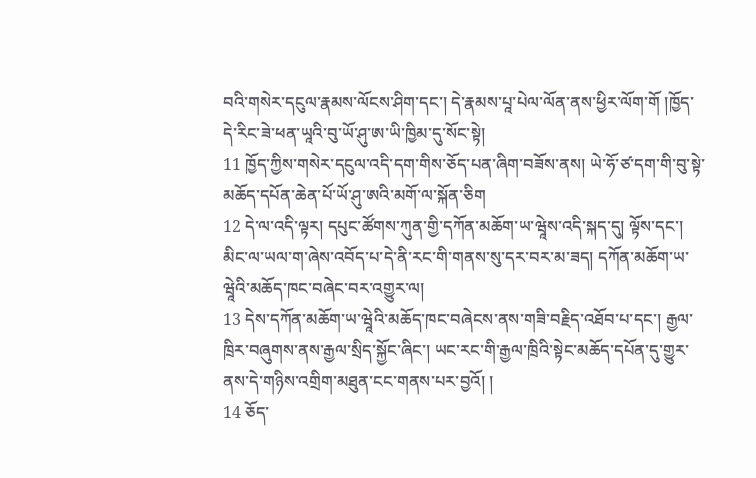བའི་གསེར་དངུལ་རྣམས་ལོངས་ཤིག་དང་། དེ་རྣམས་པཱ་པེལ་ལོན་ནས་ཕྱིར་ལོག་གོ །ཁྱོད་དེ་རིང་ཟེ་ཕན་ཡཱའི་བུ་ཡོ་ཤུ་ཨ་ཡི་ཁྱིམ་དུ་སོང་སྟེ།
11 ཁྱོད་ཀྱིས་གསེར་དངུལ་འདི་དག་གིས་ཅོད་པན་ཞིག་བཟོས་ནས། ཡེ་ཧོ་ཙ་དག་གི་བུ་སྟེ་མཆོད་དཔོན་ཆེན་པོ་ཡོ་ཤུ་ཨའི་མགོ་ལ་སྐོན་ཅིག
12 དེ་ལ་འདི་ལྟར། དཔུང་ཚོགས་ཀུན་གྱི་དཀོན་མཆོག་ཡ་ཝཱེས་འདི་སྐད་དུ། ལྟོས་དང་། མིང་ལ་ཡལ་ག་ཞེས་འབོད་པ་དེ་ནི་རང་གི་གནས་སུ་དར་བར་མ་ཟད། དཀོན་མཆོག་ཡ་ཝཱེའི་མཆོད་ཁང་བཞེང་བར་འགྱུར་ལ།
13 དེས་དཀོན་མཆོག་ཡ་ཝཱེའི་མཆོད་ཁང་བཞེངས་ནས་གཟི་བརྗིད་འཐོབ་པ་དང་། རྒྱལ་ཁྲིར་བཞུགས་ནས་རྒྱལ་སྲིད་སྐྱོང་ཞིང་། ཡང་རང་གི་རྒྱལ་ཁྲིའི་སྟེང་མཆོད་དཔོན་དུ་གྱུར་ནས་དེ་གཉིས་འགྲིག་མཐུན་ངང་གནས་པར་བྱའོ། །
14 ཅོད་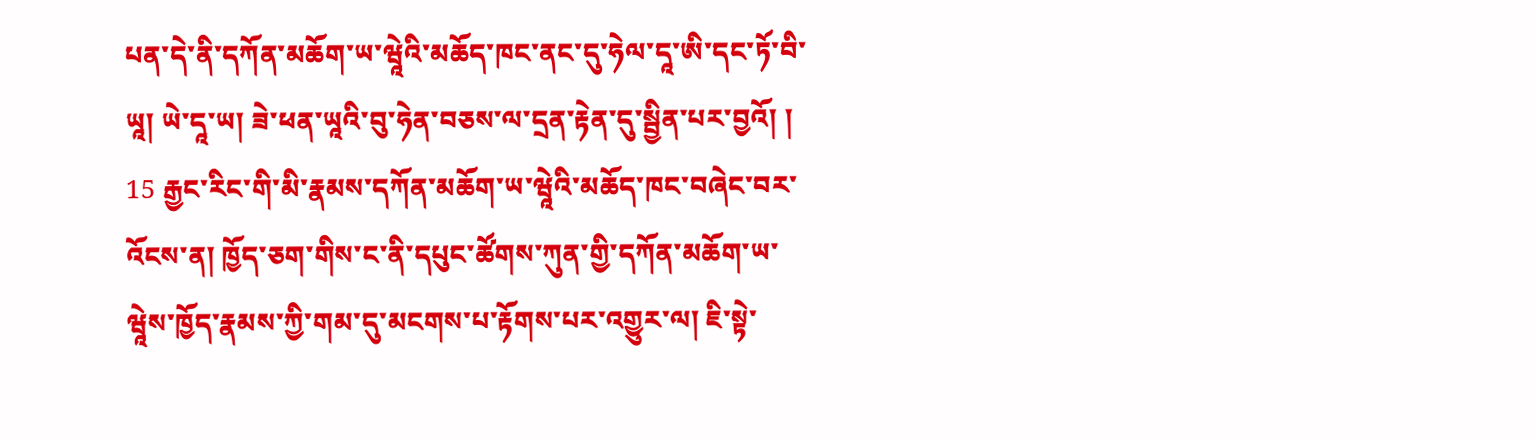པན་དེ་ནི་དཀོན་མཆོག་ཡ་ཝཱེའི་མཆོད་ཁང་ནང་དུ་ཧེལ་དཱ་ཨི་དང་ཏོ་བི་ཡཱ། ཡེ་དཱ་ཡ། ཟེ་ཕན་ཡཱའི་བུ་ཧེན་བཅས་ལ་དྲན་རྟེན་དུ་སྦྱིན་པར་བྱའོ། །
15 རྒྱང་རིང་གི་མི་རྣམས་དཀོན་མཆོག་ཡ་ཝཱེའི་མཆོད་ཁང་བཞེང་བར་འོངས་ན། ཁྱོད་ཅག་གིས་ང་ནི་དཔུང་ཚོགས་ཀུན་གྱི་དཀོན་མཆོག་ཡ་ཝཱེས་ཁྱོད་རྣམས་ཀྱི་གམ་དུ་མངགས་པ་རྟོགས་པར་འགྱུར་ལ། ཇི་སྟེ་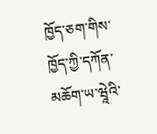ཁྱོད་ཅག་གིས་ཁྱོད་ཀྱི་དཀོན་མཆོག་ཡ་ཝཱེའི་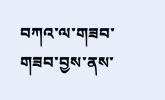བཀའ་ལ་གཟབ་གཟབ་བྱས་ནས་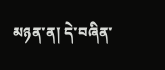མཉན་ན། དེ་བཞིན་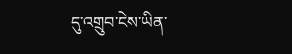དུ་འགྲུབ་ངེས་ཡིན་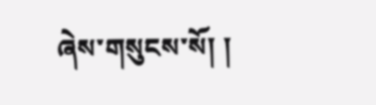ཞེས་གསུངས་སོ། །